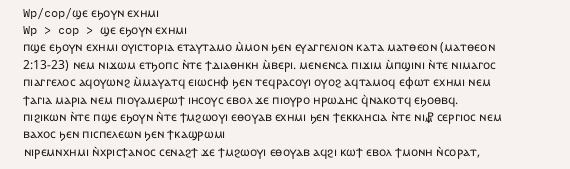Wp/cop/ϣⲉ ⲉϧⲟⲩⲛ ⲉⲭⲏⲙⲓ
Wp > cop > ϣⲉ ⲉϧⲟⲩⲛ ⲉⲭⲏⲙⲓ
ⲡϣⲉ ⲉϧⲟⲩⲛ ⲉⲭⲏⲙⲓ ⲟⲩⲓⲥⲧⲟⲣⲓⲁ ⲉⲧⲁⲩⲧⲁⲙⲟ ⲙ̀ⲙⲟⲛ ϧⲉⲛ ⲉⲩⲁⲅⲅⲉⲗⲓⲟⲛ ⲕⲁⲧⲁ ⲙⲁⲧⲑⲉⲟⲛ (ⲙⲁⲧⲑⲉⲟⲛ 2:13-23) ⲛⲉⲙ ⲛⲓϫⲱⲙ ⲉⲧϧⲟⲡⲥ ⲛ̀ⲧⲉ ϯⲇⲓⲁⲑⲏⲕⲏ ⲙ̀ⲃⲉⲣⲓ. ⲙⲉⲛⲉⲛⲥⲁ ⲡⲓϫⲓⲙ ⲙ̀ⲡϣⲓⲛⲓ ⲛ̀ⲧⲉ ⲛⲓⲙⲁⲅⲟⲥ ⲡⲓⲁⲅⲅⲉⲗⲟⲥ ⲁϥⲟⲩⲱⲛϩ ⲙ̀ⲙⲁⲩⲁⲧϥ ⲉⲓⲱⲥⲏⲫ ϧⲉⲛ ⲧⲉϥⲣⲁⲥⲟⲩⲓ ⲟⲩⲟϩ ⲁϥⲧⲁⲙⲟϥ ⲉⲫⲱⲧ ⲉⲭⲏⲙⲓ ⲛⲉⲙ ϯⲁⲅⲓⲁ ⲙⲁⲣⲓⲁ ⲛⲉⲙ ⲡⲓⲟⲩⲁⲙⲉⲣⲱϯ ⲓⲏⲥⲟⲩⲥ ⲉⲃⲟⲗ ϫⲉ ⲡⲓⲟⲩⲣⲟ ⲏⲣⲱⲇⲏⲥ ϥ̀ⲛⲁⲕⲟⲧϥ ⲉϧⲟⲑⲃϥ.
ⲡⲓϩⲓⲕⲱⲛ ⲛ̀ⲧⲉ ⲡϣⲉ ⲉϧⲟⲩⲛ ⲛ̀ⲧⲉ ϯⲙϩⲱⲟⲩⲓ ⲉⲑⲟⲩⲁⲃ ⲉⲭⲏⲙⲓ ϧⲉⲛ ϯⲉⲕⲕⲗⲏⲥⲓⲁ ⲛ̀ⲧⲉ ⲛⲓ⳥ ⲥⲉⲣⲅⲓⲟⲥ ⲛⲉⲙ ⲃⲁⲭⲟⲥ ϧⲉⲛ ⲡⲓⲥⲡⲉⲗⲉⲱⲛ ϧⲉⲛ ϯⲕⲁϣⲣⲱⲙⲓ
ⲛⲓⲣⲉⲙⲛⲭⲏⲙⲓ ⲛ̀ⲭⲣⲓⲥϯⲁⲛⲟⲥ ⲥⲉⲛⲁϩϯ ϫⲉ ϯⲙϩⲱⲟⲩⲓ ⲉⲑⲟⲩⲁⲃ ⲁϥϩⲓ ⲕⲱϯ ⲉⲃⲟⲗ ϯⲙⲟⲛⲏ ⲛ̀ⲥⲟⲣⲁⲧ,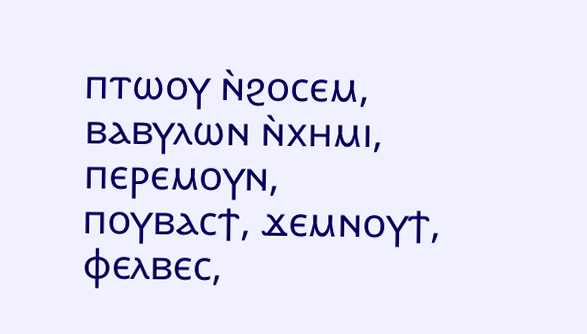ⲡⲧⲱⲟⲩ ⲛ̀ϩⲟⲥⲉⲙ, ⲃⲁⲃⲩⲗⲱⲛ ⲛ̀ⲭⲏⲙⲓ, ⲡⲉⲣⲉⲙⲟⲩⲛ, ⲡⲟⲩⲃⲁⲥϯ, ϫⲉⲙⲛⲟⲩϯ, ⲫⲉⲗⲃⲉⲥ,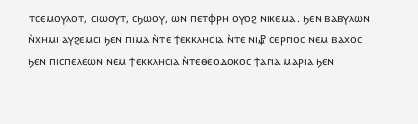ⲧⲥⲉⲙⲟⲩⲗⲟⲧ, ⲥⲓⲱⲟⲩⲧ, ⲥϧⲱⲟⲩ, ⲱⲛ ⲡⲉⲧⲫⲣⲏ ⲟⲩⲟϩ ⲛⲓⲕⲉⲙⲁ. ϧⲉⲛ ⲃⲁⲃⲩⲗⲱⲛ ⲛ̀ⲭⲏⲙⲓ ⲁⲩϩⲉⲙⲥⲓ ϧⲉⲛ ⲡⲓⲙⲁ ⲛ̀ⲧⲉ ϯⲉⲕⲕⲗⲏⲥⲓⲁ ⲛ̀ⲧⲉ ⲛⲓ⳥ ⲥⲉⲣⲅⲓⲟⲥ ⲛⲉⲙ ⲃⲁⲭⲟⲥ ϧⲉⲛ ⲡⲓⲥⲡⲉⲗⲉⲱⲛ ⲛⲉⲙ ϯⲉⲕⲕⲗⲏⲥⲓⲁ ⲛ̀ⲧⲉⲑⲉⲟⲇⲟⲕⲟⲥ ϯⲁⲅⲓⲁ ⲙⲁⲣⲓⲁ ϧⲉⲛ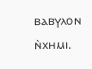ⲃⲁⲃⲩⲗⲟⲛ ⲛ̀ⲭⲏⲙⲓ.